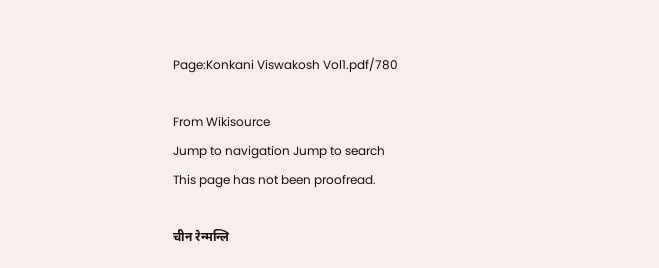Page:Konkani Viswakosh Vol1.pdf/780

From Wikisource
Jump to navigation Jump to search
This page has not been proofread.

चीन रेन्मन्लि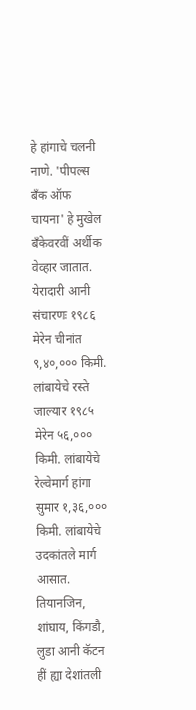हे हांगाचे चलनी नाणे. 'पीपल्स बँक ऑफ चायना' हे मुखेल बँकेवरवीं अर्थीक वेव्हार जातात. येरादारी आनी संचारणः १९८६ मेरेन चीनांत ९,४०,००० किमी. लांबायेचे रस्ते जाल्यार १९८५ मेरेन ५६,००० किमी. लांबायेचे रेल्वेमार्ग हांगा सुमार १,३६,००० किमी. लांबायेचे उदकांतले मार्ग आसात. तियानजिन, शांघाय, किंगडौ, लुडा आनी कॅटन हीं ह्या देशांतली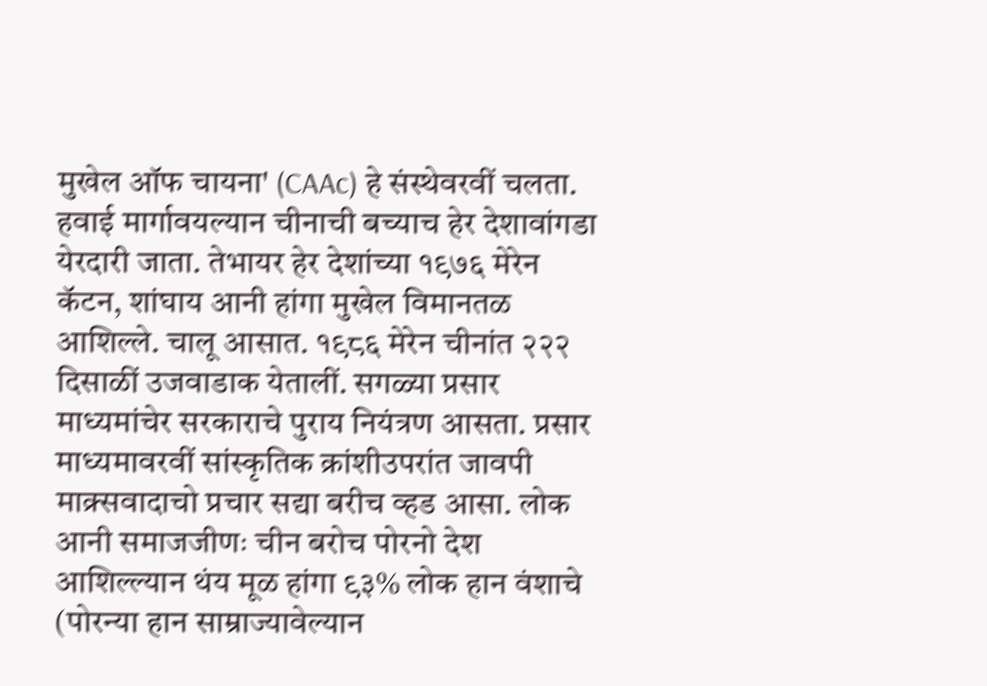मुखेल ऑफ चायना' (CAAc) हे संस्थेवरवीं चलता. हवाई मार्गावयल्यान चीनाची बच्याच हेर देशावांगडा येरदारी जाता. तेभायर हेर देशांच्या १९७६ मेरेन कॅटन, शांघाय आनी हांगा मुखेल विमानतळ आशिल्ले. चालू आसात. १९८६ मेरेन चीनांत २२२ दिसाळीं उजवाडाक येतालीं. सगळ्या प्रसार माध्यमांचेर सरकाराचे पुराय नियंत्रण आसता. प्रसार माध्यमावरवीं सांस्कृतिक क्रांशीउपरांत जावपी माक्र्सवादाचो प्रचार सद्या बरीच व्हड आसा. लोक आनी समाजजीणः चीन बरोच पोरनो देश आशिल्ल्यान थंय मूळ हांगा ९३% लोक हान वंशाचे (पोरन्या हान साम्राज्यावेल्यान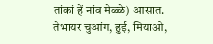तांकां हें नांव मेळ्ळे) आसात. तेभायर चुआंग, हुई, मियाओ,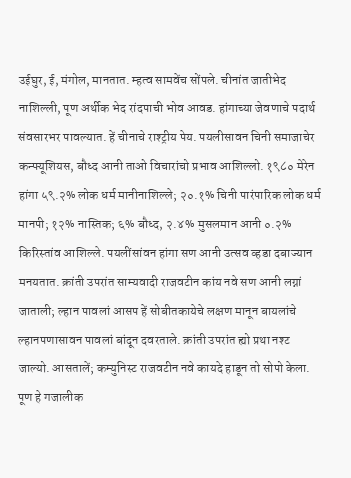उईघुर, ई, मंगोल, मानतात. म्हत्व सामवेंच सोंपले. चीनांत जातीभेद नाशिल्ली, पूण अर्थीक भेद रांदपाची भोव आवड. हांगाच्या जेवणाचे पदार्थ संवसारभर पावल्यात. हें चीनाचे राश्ट्रीय पेय. पयलीसावन चिनी समाजाचेर कन्फ्यूशियस, बौध्द आनी ताओ विचारांचो प्रभाव आशिल्लो. १९८० मेरेन हांगा ५९.२% लोक धर्म मानीनाशिल्ले; २०.१% चिनी पारंपारिक लोक धर्म मानपी; १२% नास्तिक; ६% बौध्द, २.४% मुसलमान आनी ०.२% किरिस्तांव आशिल्ले. पयलींसांवन हांगा सण आनी उत्सव व्हडा दबाज्यान मनयतात. क्रांती उपरांत साम्यवादी राजवटीन कांय नवे सण आनी लग्नां जाताली; ल्हान पावलां आसप हें सोबीतकायेचे लक्षण मानून बायलांचे ल्हानपणासावन पावलां बांदून दवरताले. क्रांती उपरांत ह्यो प्रथा नश्ट जाल्यो. आसतालें; कम्युनिस्ट राजवटीन नवे कायदे हाडून तो सोपो केला. पूण हे गजालीक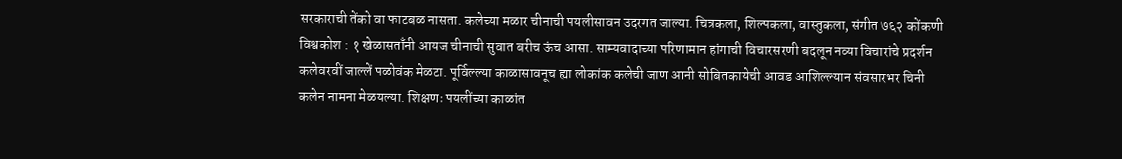सरकाराची तेंको वा फाटबळ नासता. कलेच्या मळार चीनाची पयलीसावन उदरगत जाल्या. चित्रकला, शिल्पकला, वास्तुकला, संगीत ७६२ कोंकणी विश्वकोश : १ खेळासताँनी आयज चीनाची सुवात बरीच ऊंच आसा. साम्यवादाच्या परिणामान हांगाची विचारसरणी बदलून नव्या विचारांचे प्रदर्शन कलेवरवीं जाल्लें पळोवंक मेळटा. पूर्विल्ल्या काळासावनूच ह्या लोकांक कलेची जाण आनी सोबितकायेची आवड आशिल्ल्यान संवसारभर चिनी कलेन नामना मेळयल्या. शिक्षणः पयलींच्या काळांत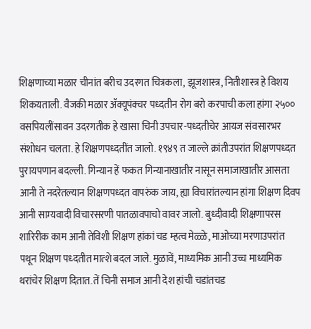शिक्षणाच्या मळार चीनांत बरीच उदरगत चित्रकला, झूजशास्त्र, नितीशास्त्र हे विशय शिकयताली. वैजकी मळार ॲक्यूपंक्चर पध्दतीन रोग बरो करपाची कला हांगा २५०० वसपियलींसावन उदरगतीक हे खासा चिनी उपचार-पध्दतीचेर आयज संवसारभर संशोधन चलता. हे शिक्षणपध्दतींत जालो. १९४९ त जाल्ले क्रांतीउपरांत शिक्षणपध्दत पुरायपणान बदल्ली. गिन्यान हें फकत गिन्यानाखातीर नासून समाजाखातीर आसता आनी ते नदरेतल्यान शिक्षणपध्दत वापरुंक जाय, ह्या विचारांतल्यान हांगा शिक्षण दिवप आनी साम्यवादी विचारसरणी पातळावपाचो वावर जालो. बुध्दीवादी शिक्षणापरस शारिरीक काम आनी तेविशी शिक्षण हांकां चड म्हत्व मेळ्ळे, माओच्या मरणाउपरांत पथून शिक्षण पध्दतीत मात्शे बदल जाले. मुळावें, माध्यमिक आनी उच्च माध्यमिक थरांचेर शिक्षण दितात. तें चिनी समाज आनी देश हांची चडांतचड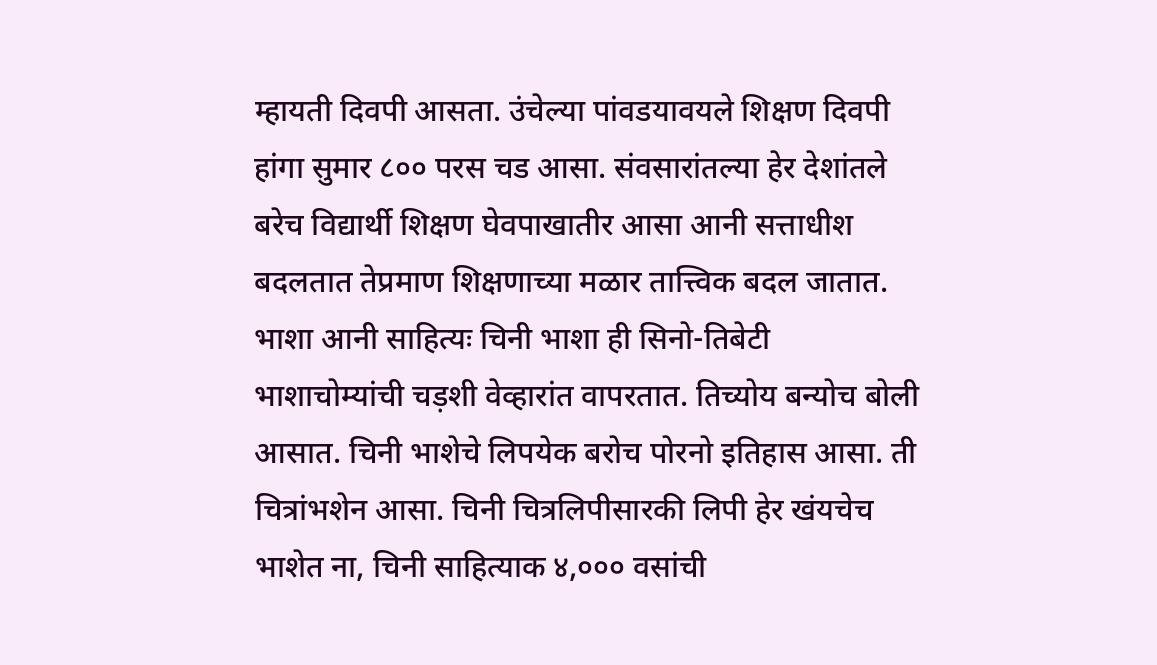म्हायती दिवपी आसता. उंचेल्या पांवडयावयले शिक्षण दिवपी हांगा सुमार ८०० परस चड आसा. संवसारांतल्या हेर देशांतले बरेच विद्यार्थी शिक्षण घेवपाखातीर आसा आनी सत्ताधीश बदलतात तेप्रमाण शिक्षणाच्या मळार तात्त्विक बदल जातात. भाशा आनी साहित्यः चिनी भाशा ही सिनो-तिबेटी भाशाचोम्यांची चड़शी वेव्हारांत वापरतात. तिच्योय बन्योच बोली आसात. चिनी भाशेचे लिपयेक बरोच पोरनो इतिहास आसा. ती चित्रांभशेन आसा. चिनी चित्रलिपीसारकी लिपी हेर खंयचेच भाशेत ना, चिनी साहित्याक ४,००० वसांची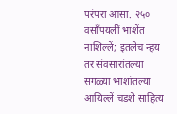परंपरा आसा. २५० वसाँपयलीं भाशेंत नाशिल्लें; इतलेच न्हय तर संवसारांतल्या सगळ्या भाशांतल्या आयिल्लें चडशे साहित्य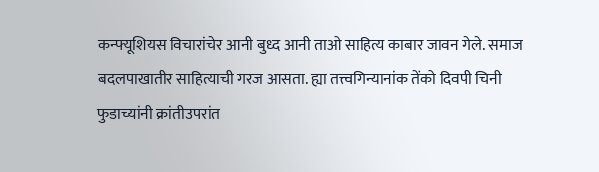कन्फ्यूशियस विचारांचेर आनी बुध्द आनी ताओ साहित्य काबार जावन गेले. समाज बदलपाखातीर साहित्याची गरज आसता. ह्या तत्त्वगिन्यानांक तेंको दिवपी चिनी फुडाच्यांनी क्रांतीउपरांत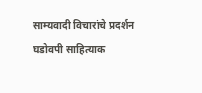साम्यवादी विचारांचे प्रदर्शन घडोवपी साहित्याक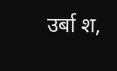उर्बा श,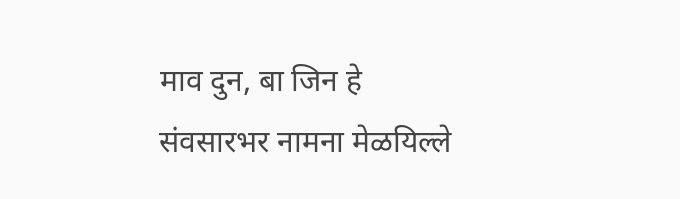माव दुन, बा जिन हे संवसारभर नामना मेळयिल्ले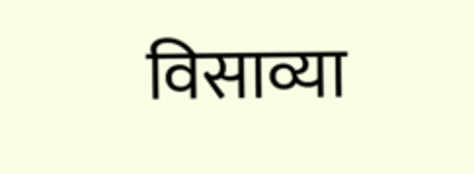विसाव्या